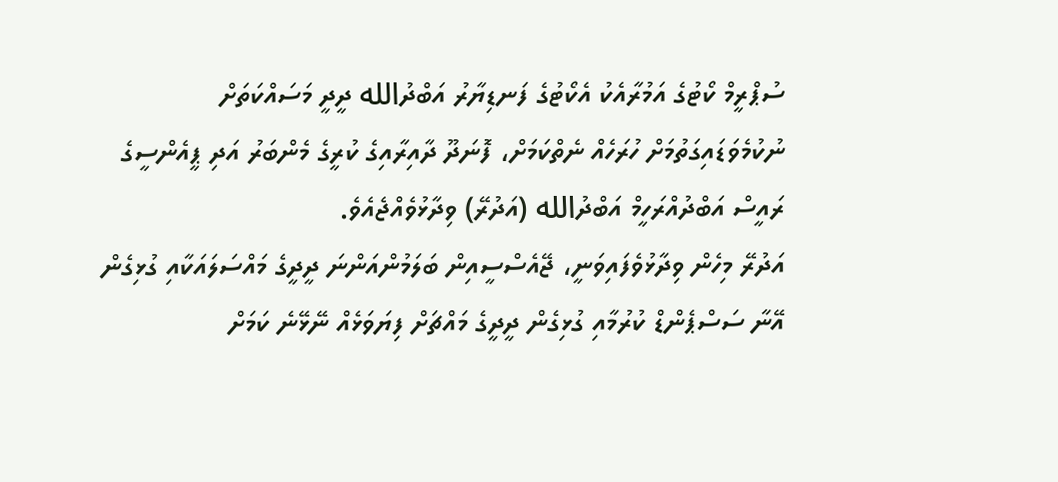ސުޕްރީމް ކޯޓުގެ އަމުރާއެކު އެކޯޓުގެ ފަނޑިޔާރު އަބްދުالله ދީދީ މަސައްކަތަށް ނުކުމެވަޑައިގަތުމަށް ހުރަހެއް ނެތްކަމަށް، ފޮނަދޫ ދާއިރާއިގެ ކުރީގެ މެންބަރު އަދި ޕީއެންސީގެ ރައީސް އަބްދުއްރަހީމް އަބްދުالله (އަދުރޭ) ވިދާޅުވެއްޖެއެވެ.
އަދުރޭ މިހެން ވިދާޅުވެފައިވަނީ، ޖޭއެސްސީއިން ބަލަމުންއަންނަ ދީދީގެ މައްސަލައަކާއި ގުޅިގެން އޭނާ ސަސްޕެންޑް ކުރުމާއި ގުޅިގެން ދީދީގެ މައްޗަށް ފިޔަވަޅެއް ނޭޅޭނެ ކަމަށް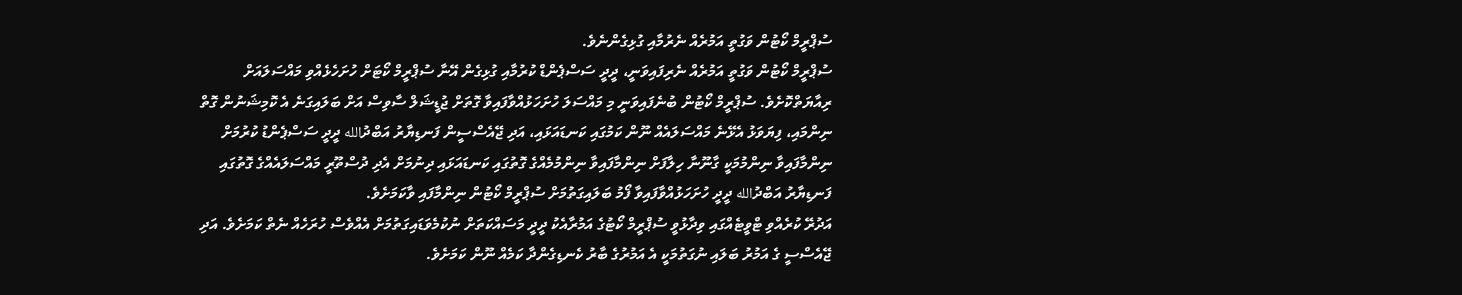ސުޕްރީމް ކޯޓުން ވަގުތީ އަމުރެއް ނެރުމާއި ގުޅިގެންނެވެ.
ސުޕްރީމް ކޯޓުން ވަގުތީ އަމުރެއް ނެރިފައިވަނީ، ދީދީ ސަސްޕެންޑް ކުރުމާއި ގުޅިގެން އޭނާ ސުޕްރީމް ކޯޓަށް ހުށަހެޅެއްވި މައްސަލައަށް ރިއާޔަތްކޮށެވެ. ސުޕްރީމް ކޯޓުން ބުނެފައިވަނީ މި މައްސަލަ ހުށަހަޅުއްވާފައިވާ ގޮތަށް ޖުޑީޝަލް ސާވިސް އަށް ބަލައިގަނެ އެ ކޮމިޝަނުން ގޮތް ނިންމައި، ފިޔަވަޅު އެޅޭނެ މައްސަލައެއް ނޫން ކަމުގައި ކަނޑައަޅައި، އަދި ޖޭއެސްސީން ފަނޑިޔާރު އަބްދުالله ދީދީ ސަސްޕެންޑު ކުރުމަށް ނިންމާފައިވާ ނިންމުމަކީ ގާނޫނާ ހިލާފަށް ނިންމާފައިވާ ނިންމުމެއްގެ ގޮތުގައި ކަނޑައަޅައި ދިނުމަށް އެދި ދުސްތޫރީ މައްސަލައެއްގެ ގޮތުގައި ފަނޑިޔާރު އަބްދުالله ދީދީ ހުށަހަޅުއްވާފައިވާ ފޯމު ބަލައިގަތުމަށް ސުޕްރީމް ކޯޓުން ނިންމާފައި ވާކަމަށެވެ.
އަދުރޭ ކުރެއްވި ޓްވީޓެއްގައި ވިދާޅުވީ ސުޕްރީމް ކޯޓުގެ އަމުރާއެކު ދީދީ މަސައްކަތަށް ނުކުމެވަޑައިގަތުމަށް އެއްވެސް ހުރަހެއް ނެތް ކަމަށެވެ. އަދި ޖޭއެސްސީ ގެ އަމުރު ބަލައި ނުގަތުމަކީ އެ އަމުރުގެ ބާރު ކެނޑިގެންދާ ކަމެއް ނޫން ކަމަށެވެ.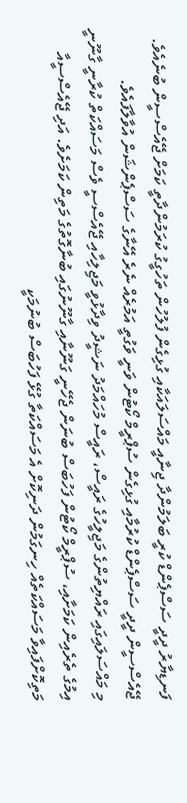ފަނޑިޔާރު ދީދީ ސަސްޕެންޑް ކުރީ ބަލަމުންދާ ޖިނާއީ މައްސަލައަކާއި ގުޅިގެން ފުލުހުން ތަހުގީގު ކުރަމުންދާތީ ކަމަށް ޖޭއެސްސީން ބުނެއެވެ. ޖޭއެސްސީން ދީދީ ސަސްޕެންޑް ކުރުމާއި ގުޅިގެން ސުޕްރީމް ކޯޓުން ވަނީ ވަގުތީ އަމުރެއް ނެރެ އޭނާގެ ސަސްޕެންޝަން އުވާލާފައެވެ.
މި މައްސަލައިގައި ރައްޔިތުންގެ މަޖިލީހުގެ ރައީސް، ރައީސް މުހައްމަދު ނަޝީދު ވިދާޅުވީ މަޖިލިހާއި ޖޭއެސްސީ ވެސް މަސައްކަތް ކުރާނީ ގާނޫނީ އިމުގެ ތެރެއިން ކަމަށާއި، ސުޕްރީމް ކޯޓުން ފަހުބަސް ބުނަން ޖެހޭނީ ގަނޫނާއި ގާނޫނުގައި ބުނާގޮތުގެ މަތިން ކަމަށެވެ. އަދި ޖޭއެސްސީއާ މަތިކޮށްފައިވާ މަސައްކަތެއް ހިނގަމުން ދަނިކޮށް އެ މަސައްކަތާ ގުޅޭ ފަހުބަސް ބުނުމަކީ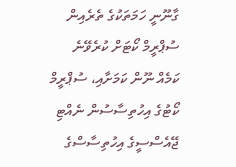ގާނޫނީ ހަމަތަކުގެ ތެރެއިން ސުޕްރީމް ކޯޓަށް ކުރެވޭނެ ކަމެއް ނޫން ކަމަށާއި، ސުޕްރީމް ކޯޓުގެ އިހުތިސާސުން ނެއްޓި ޖޭއެސްސީގެ އިހުތިސާސްގެ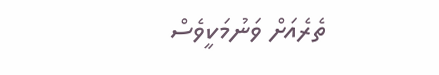ތެރެއަށް ވަނުމަކީވެސް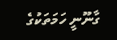ގާނޫނީ ހަމަތަކުގެ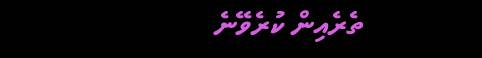ތެރެއިން ކުރެވޭނެ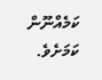ކަމެއްނޫން ކަމަށެވެ.